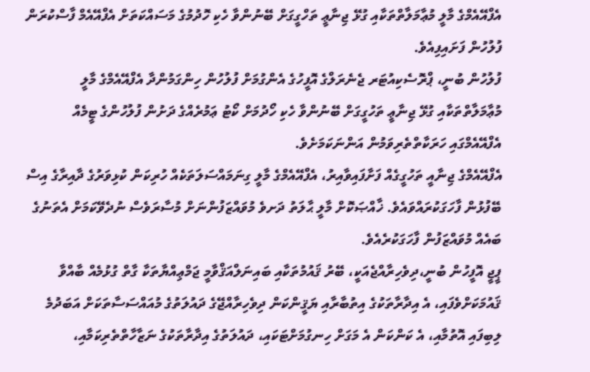އެފްއޭއެމްގެ މާލީ މުޢާމަލާތްތަކާއި ގުޅޭ ޖިނާޢީ ތަހްގީގަށް ބޭނުންވާ ހެކި ހޮދުމުގެ މަސައްކަތަށް އެފްއޭއެމް ފާސްކުރަން ފުލުހުން ފަށައިފިއެވެ.
ފުލުހުން ބުނީ، ޕްރޮސެކިއުޓަރ ޖެނެރަލްގެ އޮފީހުގެ އެންގުމަށް ފުލުހުން ހިންގަމުންދާ އެފްއޭއެމްގެ މާލީ މުޢާމަލާތްތަކާއި ގުޅޭ ޖިނާޢީ ތަހުގީގަށް ބޭނުންވާ ހެކި ހޯދުމަށް ކޯޓު ޢަމުރެއްގެ ދަށުން ފުލުހުންގެ ޓީމެއް އެފްއޭއެމްގައި ހަރަކާތްތެރިވަމުން އަންނަކަމަށެވެ.
އެފްއޭއެމްގެ ޖިނާއީ ތަހުގީގެއް ފަށާފައިވާއިރު، އެފްއޭއެމްގެ މާލީ ގިނަމައްސަލަތަކެއް ހުރިކަން ކުޅިވަރުގެ ދާއިރާގެ އިސް ބޭފުޅުން ފާހަގަކުރައްވައެވެ. ޚާއްޞަކޮށް މާލީ ޙާލަތު ދަށވެ މުވައްޒަފުންނަށް މުސާރަވެސް ނުދެވޭކަމަށް އެތަނުގެ ބައެއް މުވައްޒަފުން ފާހަގަކުރެއެވެ.
ޕީޖީ އޮފީހުން ބުނީ،ދިވެހިރާއްޖެއަކީ، ބޭރު ޤައުމުތަކާއި ބައިނަލްއަޤްވާމީ ޖަމްޢިއްޔާތަކާ ގާތް ގުޅުމެއް ބާއްވާ ޤައުމަކަށްވެފައި، އެ އިދާރާތަކުގެ އިތުބާރާއި ޔަޤީންކަން ދިވެހިރާއްޖޭގެ ދައުލަތުގެ މުއައްސަސާތަކަށް އަބަދުމެ ލިބިފައި އޮތުމާއި، އެ ކަންކަން އެ މަގަށް ހިނގުމަށްޓަކައި، ދައުލަތުގެ އިދާރާތަކުގެ ނަޒާހާތްތެރިކަމާއި،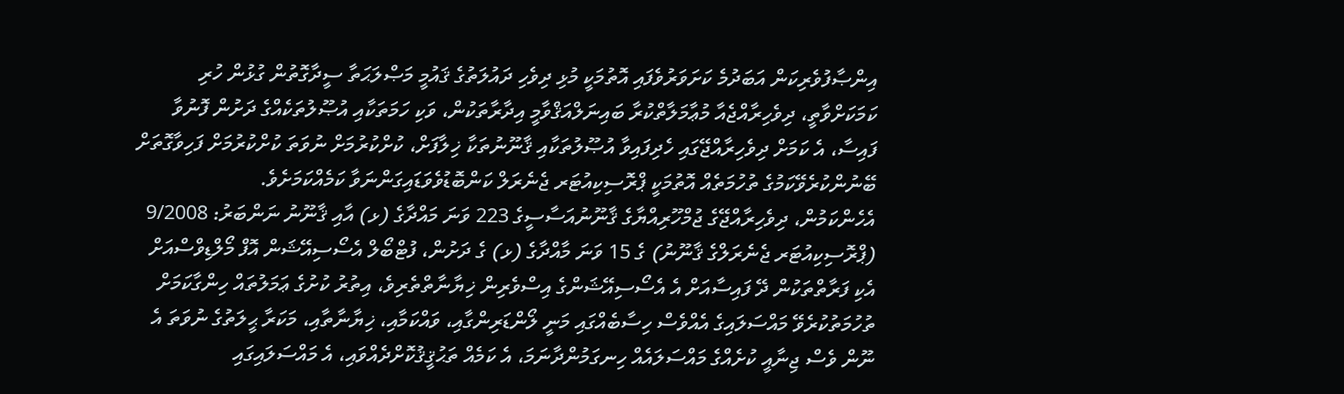އިންޞާފުވެރިކަން އަބަދުމެ ކަށަވަރުވެފައި އޮތުމަކީ މުޅި ދިވެހި ދައުލަތުގެ ޤައުމީ މަޞްލަޙަތާ ސީދާގޮތުން ގުޅުން ހުރި ކަމަކަށްވާތީ، ދިވެހިރާއްޖެއާ މުޢާމަލާތްކުރާ ބައިނަލްއަޤްވާމީ އިދާރާތަކުން، ވަކި ހަމަތަކާއި އުޞޫލުތަކެއްގެ ދަށުން ފޮނުވާ ފައިސާ، އެ ކަމަށް ދިވެހިރާއްޖޭގައި ހެދިފައިވާ އުޞޫލުތަކާއި ޤާނޫނުތަކާ ޚިލާފަށް، ކުށްކުރުމަށް ނުވަތަ ކުށްކުރުމަށް ފަހިވާގޮތަށް ބޭނުންކުރެވޭކަމުގެ ތުހުމަތެއް އޮތުމަކީ ޕްރޮސިކިއުޓަރ ޖެނެރަލް ކަންބޮޑުވެވަޑައިގަންނަވާ ކަމެއްކަމަށެވެ.
އެހެންކަމުން، ދިވެހިރާއްޖޭގެ ޖުމްހޫރިއްޔާގެ ޤާނޫނުއަސާސީގެ 223 ވަނަ މައްދާގެ (ޅ) އާއި ޤާނޫނު ނަންބަރު: 9/2008 (ޕްރޮސިކިއުޓަރ ޖެނެރަލްގެ ޤާނޫނު) ގެ 15 ވަނަ މާއްދާގެ (ޅ) ގެ ދަށުން، ފުޓްބޯލް އެސޯސިއޭޝަން އޮފް މޯލްޑިވްސްއަށް އެކި ފަރާތްތަކުން ދޭ ފައިސާއަށް އެ އެސޯސިއޭޝަންގެ އިސްވެރިން ޚިޔާނާތްތެރިވެ، އިތުރު ކުށުގެ ޢަމަލުތައް ހިންގާކަމަށް ތުހުމަތުކުރެވޭ މައްސަލައިގެ އެއްވެސް ހިސާބެއްގައި މަނީ ލޯންޑަރިންގާއި، ވައްކަމާއި، ޚިޔާނާތާއި، މަކަރާ ޙީލަތުގެ ނުވަތަ އެ ނޫން ވެސް ޖިނާއީ ކުށެއްގެ މައްސަލައެއް ހިނގަމުންދާނަމަ، އެ ކަމެއް ތަޙުޤީޤުކޮށްދެއްވައި، އެ މައްސަލައިގައި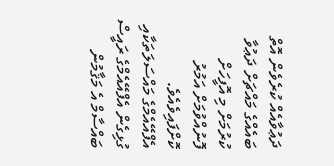ދަޢުވާއެއް ކުރެވެން އޮތް ބައެއްގެ މައްޗަށް ދަޢުވާ ކުރުމަށް މި އޮފީހަށް ފޮނުއްވުމަށް އަމުރު ކޮށްފައިވެއެވެ.
އެފްއޭއެމްގެ މައްސަލަތަކާއި ގުޅިގެން އެފްއޭއެމްގެ ރައީސް ބައްސާމް އެ މަޤާމުން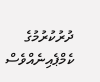ދުރުކުރުމުގެ ކެމްޕެއިނެއްވެސް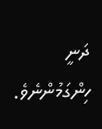ދަނީ ހިންގަމުންނެވެ.